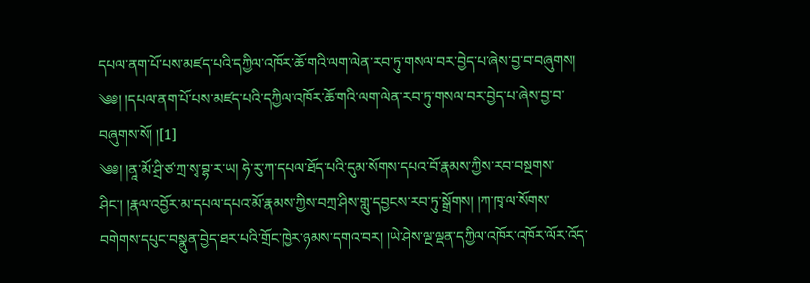དཔལ་ནག་པོ་པས་མཛད་པའི་དཀྱིལ་འཁོར་ཆོ་གའི་ལག་ལེན་རབ་ཏུ་གསལ་བར་བྱེད་པ་ཞེས་བྱ་བ་བཞུགས།
༄༅། །དཔལ་ནག་པོ་པས་མཛད་པའི་དཀྱིལ་འཁོར་ཆོ་གའི་ལག་ལེན་རབ་ཏུ་གསལ་བར་བྱེད་པ་ཞེས་བྱ་བ་བཞུགས་སོ། །[1]
༄༅། །ནཱ་མོ་ཤྲི་ཙ་ཀྲ་སྭ་བྷ་ར་ཡ། ཧེ་རུ་ཀ་དཔལ་ཐོད་པའི་དུམ་སོགས་དཔའ་བོ་རྣམས་ཀྱིས་རབ་བསྔགས་ཤིང་། །རྣལ་འབྱོར་མ་དཔལ་དཔའ་མོ་རྣམས་ཀྱིས་བཀྲ་ཤིས་གླུ་དབྱངས་རབ་ཏུ་སྒྲོགས། །ཀ་ཁྭ་ལ་སོགས་བགེགས་དཔུང་བསྣུན་བྱེད་ཐར་པའི་གྲོང་ཁྱེར་ཉམས་དགའ་བར། །ཡེ་ཤེས་ལྔ་ལྡན་དཀྱིལ་འཁོར་འཁོར་ལོར་འོད་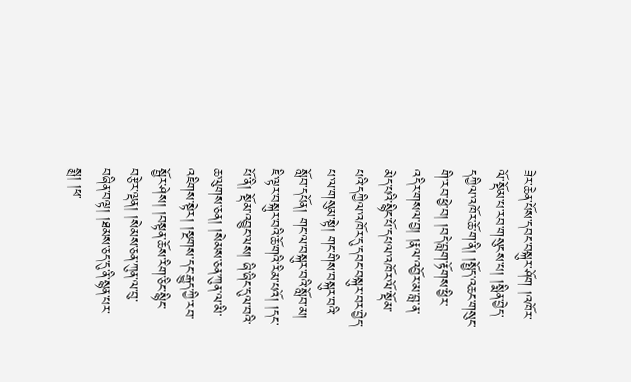ཟེར་ཆེན་པོས་དབང་བསྐུར་ཤོག །འཁོར་ལོ་སྡོམ་པ་རབ་གསུངས་པ། །སྨིན་བྱེད་དཀྱིལ་འཁོར་ཆོ་ག་ནི། །སྤྱོད་འཆང་གསུང་གི་རབ་ཕྱེ་བ། །བདེ་བླག་རྟོགས་ཕྱིར་འདིར་གསལ་བྱ། །རྣལ་འབྱོར་མ་བླ་ན་མེད་པའི་སྙིང་པོ་དཔལ་འཁོར་ལོ་སྡོམ་པའི་དཀྱིལ་འཁོར་དུ་དབང་བསྐུར་བར་བྱེད་པ་ལ་གསུམ་སྟེ། གང་གིས་བསྐུར་བའི་སློབ་དཔོན། གང་ལ་བསྐུར་བའི་སློབ་མ། ཇི་ལྟར་བསྐུར་བའི་ཆོ་གའི་རིམ་པའོ། །དང་པོ་ནི། སྡོམ་འབྱུང་ལས། ཞི་ཞིང་དུལ་བའི་ཆ་ལུགས་ཅན། །སེམས་ཅན་ཀུན་ལ་མི་འཇིགས་སྟེར། །སྔགས་དང་རྒྱུད་ཀྱི་རབ་སྦྱོར་ཤེས། །བསྟན་ཆོས་རིག་ཅིང་སྙིང་བརྩེར་ལྡན། །སེམས་ཅན་ཀུན་ལ་བུ་བཞིན་བལྟ། །ཐམས་ཅད་དུ་ནི་སྙན་པར་སྨྲ། །ཕ་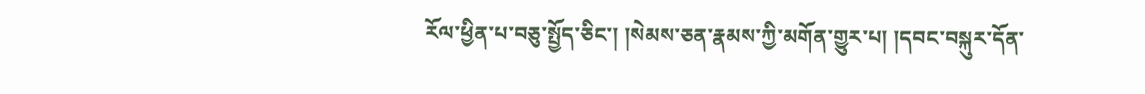རོལ་ཕྱིན་པ་བཅུ་སྤྱོད་ཅིང་། །སེམས་ཅན་རྣམས་ཀྱི་མགོན་གྱུར་པ། །དབང་བསྐུར་དོན་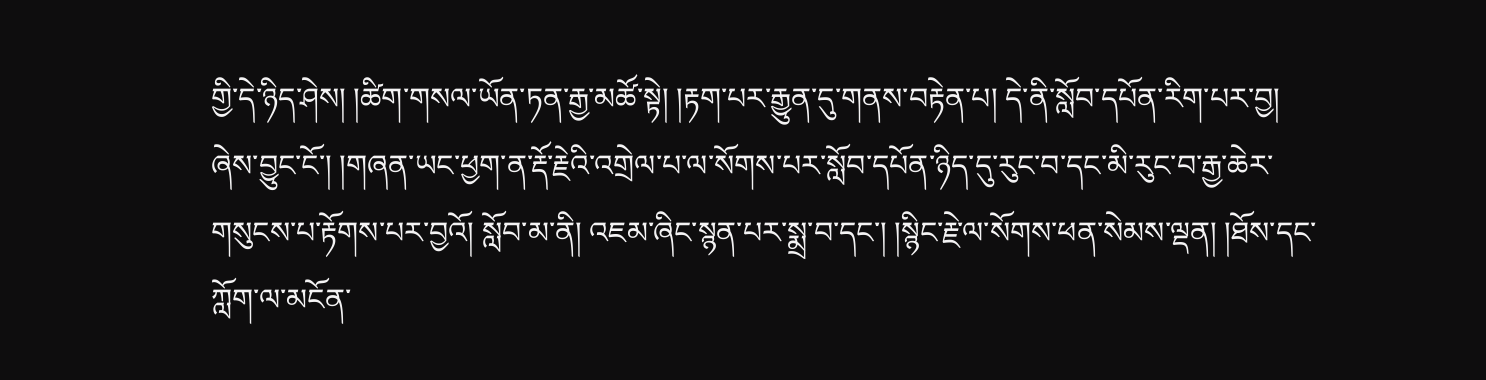གྱི་དེ་ཉིད་ཤེས། །ཚིག་གསལ་ཡོན་ཏན་རྒྱ་མཚོ་སྟེ། །རྟག་པར་རྒྱུན་དུ་གནས་བརྟེན་པ། དེ་ནི་སློབ་དཔོན་རིག་པར་བྱ། ཞེས་བྱུང་ངོ་། །གཞན་ཡང་ཕྱག་ན་རྡོ་རྗེའི་འགྲེལ་པ་ལ་སོགས་པར་སློབ་དཔོན་ཉིད་དུ་རུང་བ་དང་མི་རུང་བ་རྒྱ་ཆེར་གསུངས་པ་རྟོགས་པར་བྱའོ། སློབ་མ་ནི། འཇམ་ཞིང་སྙན་པར་སྨྲ་བ་དང་། །སྙིང་རྗེ་ལ་སོགས་ཕན་སེམས་ལྡན། །ཐོས་དང་ཀློག་ལ་མངོན་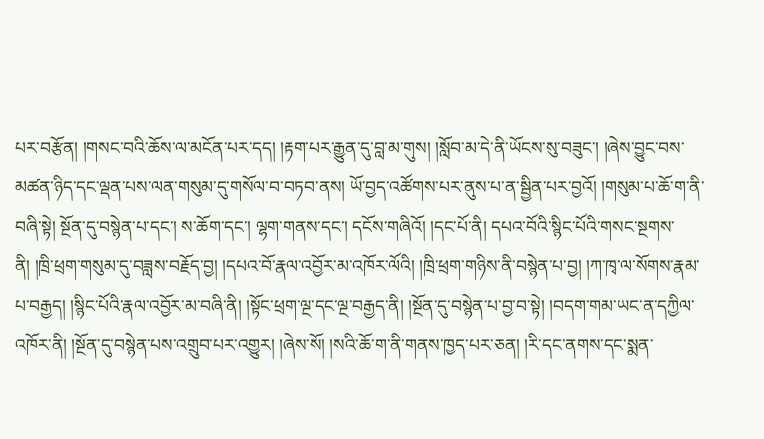པར་བརྩོན། །གསང་བའི་ཆོས་ལ་མངོན་པར་དད། །རྟག་པར་རྒྱུན་དུ་བླ་མ་གུས། །སློབ་མ་དེ་ནི་ཡོངས་སུ་བཟུང་། །ཞེས་བྱུང་བས་མཚན་ཉིད་དང་ལྡན་པས་ལན་གསུམ་དུ་གསོལ་བ་བཏབ་ནས། ཡོ་བྱད་འཚོགས་པར་ནུས་པ་ན་སྦྱིན་པར་བྱའོ། །གསུམ་པ་ཆོ་ག་ནི་བཞི་སྟེ། སྔོན་དུ་བསྙེན་པ་དང་། ས་ཆོག་དང་། ལྷག་གནས་དང་། དངོས་གཞིའོ། །དང་པོ་ནི། དཔའ་བོའི་སྙིང་པོའི་གསང་སྔགས་ནི། །ཁྲི་ཕྲག་གསུམ་དུ་བཟླས་བརྗོད་བྱ། །དཔའ་བོ་རྣལ་འབྱོར་མ་འཁོར་ལོའི། །ཁྲི་ཕྲག་གཉིས་ནི་བསྙེན་པ་བྱ། །ཀ་ཁྭ་ལ་སོགས་རྣམ་པ་བརྒྱད། །སྙིང་པོའི་རྣལ་འབྱོར་མ་བཞི་ནི། །སྟོང་ཕྲག་ལྔ་དང་ལྔ་བརྒྱད་ནི། །སྔོན་དུ་བསྙེན་པ་བྱ་བ་སྟེ། །བདག་གམ་ཡང་ན་དཀྱིལ་འཁོར་ནི། །སྔོན་དུ་བསྙེན་པས་འགྲུབ་པར་འགྱུར། །ཞེས་སོ། །སའི་ཆོ་ག་ནི་གནས་ཁྱད་པར་ཅན། །རི་དང་ནགས་དང་སྨན་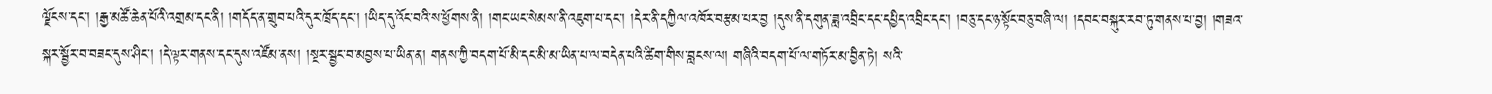ལྗོངས་དང་། །རྒྱ་མཚོ་ཆེན་པོའི་འགྲམ་དང་ནི། །གདོད་ན་གྲུབ་པའི་དུར་ཁྲོད་དང་། །ཡིད་དུ་འོང་བའི་ས་ཕྱོགས་ནི། །གང་ཡང་སེམས་ནི་འཇུག་པ་དང་། །དེར་ནི་དཀྱིལ་འཁོར་བརྩམ་པར་བྱ །དུས་ནི་དགུན་ཟླ་འབྲིང་དང་དཔྱིད་འབྲིང་དང་། །བཅུ་དང་ཉ་སྟོང་བཅུ་བཞི་ལ། །དབང་བསྐུར་རབ་ཏུ་གནས་པ་བྱ། །གཟའ་སྐར་སྦྱོར་བ་བཟང་དུས་ཤིང་། །དེ་ལྟར་གནས་དང་དུས་འཛོམ་ནས། །སྔར་སྦྱང་བ་མབྱས་པ་ཡིན་ན། གནས་ཀྱི་བདག་པོ་མི་དང་མི་མ་ཡིན་པ་ལ་བདེན་པའི་ཚིག་གིས་བླངས་ལ། གཞིའི་བདག་པོ་ལ་གཏོར་མ་བྱིན་ཏེ། སའི་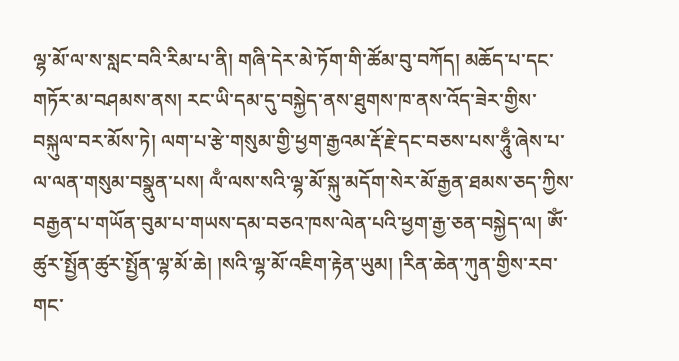ལྷ་མོ་ལ་ས་སླང་བའི་རིམ་པ་ནི། གཞི་དེར་མེ་ཏོག་གི་ཚོམ་བུ་བཀོད། མཆོད་པ་དང་གཏོར་མ་བཤམས་ནས། རང་ཡི་དམ་དུ་བསྐྱེད་ནས་ཐུགས་ཁ་ནས་འོད་ཟེར་གྱིས་བསྐུལ་བར་མོས་ཏེ། ལག་པ་རྩེ་གསུམ་གྱི་ཕྱག་རྒྱའམ་རྡོ་རྗེ་དང་བཅས་པས་ཧཱུྃ་ཞེས་པ་ལ་ལན་གསུམ་བསྣུན་པས། ལྃ་ལས་སའི་ལྷ་མོ་སྐུ་མདོག་སེར་མོ་རྒྱན་ཐམས་ཅད་ཀྱིས་བརྒྱན་པ་གཡོན་བུམ་པ་གཡས་དམ་བཅའ་ཁས་ལེན་པའི་ཕྱག་རྒྱ་ཅན་བསྐྱེད་ལ། ཨོཾ་ཚུར་སྤྱོན་ཚུར་སྤྱོན་ལྷ་མོ་ཆེ། །སའི་ལྷ་མོ་འཇིག་རྟེན་ཡུམ། །རིན་ཆེན་ཀུན་གྱིས་རབ་གང་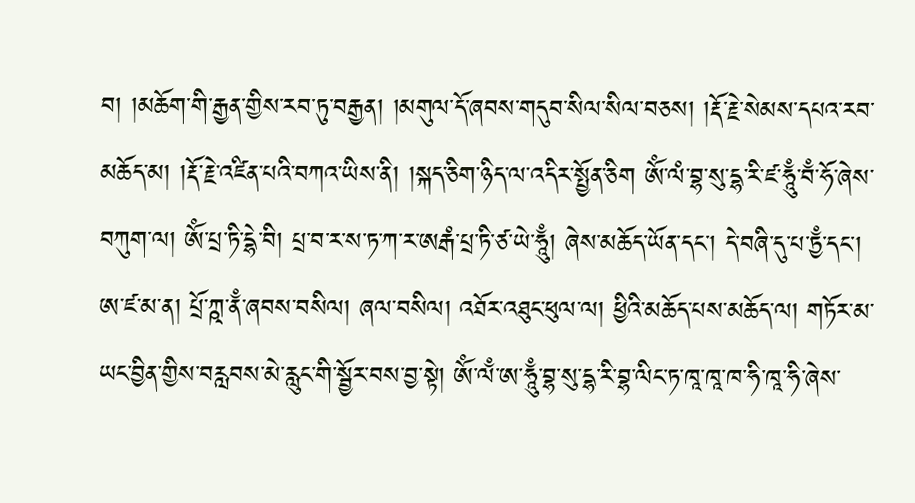བ། །མཆོག་གི་རྒྱན་གྱིས་རབ་ཏུ་བརྒྱན། །མགུལ་དོ་ཞབས་གདུབ་སིལ་སིལ་བཅས། །རྡོ་རྗེ་སེམས་དཔའ་རབ་མཆོད་མ། །རྡོ་རྗེ་འཛིན་པའི་བཀའ་ཡིས་ནི། །སྐད་ཅིག་ཉིད་ལ་འདིར་སྤྱོན་ཅིག ཨོཾ་ལཾ་བྷ་སུ་དྷ་རི་ཛ་ཧཱུྃ་བྃ་ཧོ་ཞེས་བཀུག་ལ། ཨོཾ་པྲ་ཏི་དྷེ་བི། པྲ་བ་ར་ས་ཏ་ཀ་ར་ཨརྒཾ་པྲ་ཏི་ཙ་ཡེ་ཧཱུྃ། ཞེས་མཆོད་ཡོན་དང་། དེ་བཞི་དུ་པ་ཏྱྃ་དང་། ཨ་ཛ་མ་ན། པྲོ་ཀྵ་ནྃ་ཞབས་བསིལ། ཞལ་བསིལ། འཐོར་འཐུང་ཕུལ་ལ། ཕྱིའི་མཆོད་པས་མཆོད་ལ། གཏོར་མ་ཡང་བྱིན་གྱིས་བརླབས་མེ་རླུང་གི་སྦྱོར་བས་བྱ་སྟེ། ཨོཾ་ལྃ་ཨ་ཧཱུྃ་བྷ་སུ་དྷ་རི་བྷ་ལིང་ཏ་ཁཱ་ཁཱ་ཁ་ཧི་ཁཱ་ཧི་ཞེས་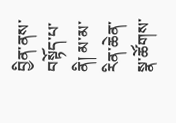བྱིན་ནས་བསྟོད་པ་ནི། མ་མ་རིན་ཆེན་སྣ་ཚོགས་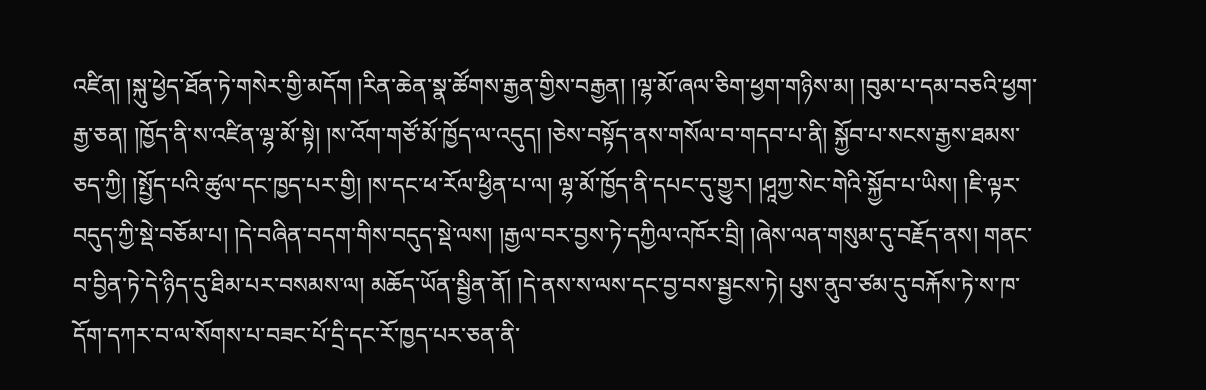འཛིན། །སྐུ་ཕྱེད་ཐོན་ཏེ་གསེར་གྱི་མདོག །རིན་ཆེན་སྣ་ཚོགས་རྒྱན་གྱིས་བརྒྱན། །ལྷ་མོ་ཞལ་ཅིག་ཕྱག་གཉིས་མ། །བུམ་པ་དམ་བཅའི་ཕྱག་རྒྱ་ཅན། །ཁྱོད་ནི་ས་འཛིན་ལྷ་མོ་སྟེ། །ས་འོག་གཙོ་མོ་ཁྱོད་ལ་འདུད། །ཅེས་བསྟོད་ནས་གསོལ་བ་གདབ་པ་ནི། སྐྱོབ་པ་སངས་རྒྱས་ཐམས་ཅད་ཀྱི། །སྤྱོད་པའི་ཚུལ་དང་ཁྱད་པར་གྱི། །ས་དང་ཕ་རོལ་ཕྱིན་པ་ལ། ལྷ་མོ་ཁྱོད་ནི་དཔང་དུ་གྱུར། །ཤཱཀྱ་སེང་གེའི་སྐྱོབ་པ་ཡིས། །ཇི་ལྟར་བདུད་ཀྱི་སྡེ་བཅོམ་པ། །དེ་བཞིན་བདག་གིས་བདུད་སྡེ་ལས། །རྒྱལ་བར་བྱས་ཏེ་དཀྱིལ་འཁོར་བྲི། །ཞེས་ལན་གསུམ་དུ་བརྗོད་ནས། གནང་བ་བྱིན་ཏེ་དེ་ཉིད་དུ་ཐིམ་པར་བསམས་ལ། མཆོད་ཡོན་སྦྱིན་ནོ། །དེ་ནས་ས་ལས་དང་བྱ་བས་སྦྱངས་ཏེ། པུས་ནུབ་ཙམ་དུ་བརྐོས་ཏེ་ས་ཁ་དོག་དཀར་བ་ལ་སོགས་པ་བཟང་པོ་དྲི་དང་རོ་ཁྱད་པར་ཅན་ནི་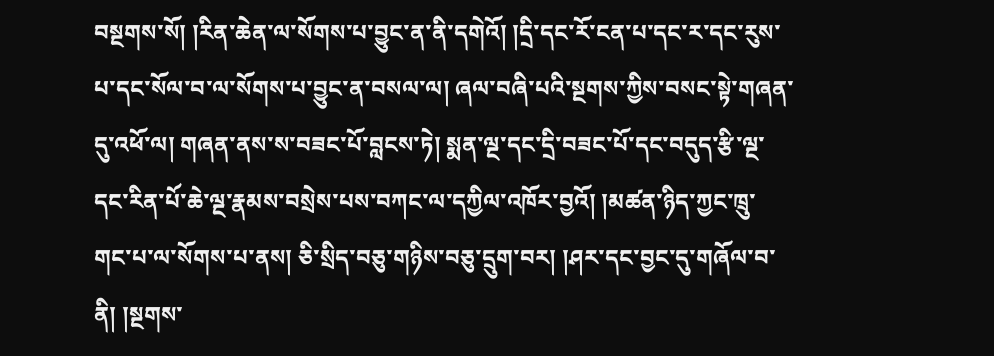བསྔགས་སོ། །རིན་ཆེན་ལ་སོགས་པ་བྱུང་ན་ནི་དགེའོ། །དྲི་དང་རོ་ངན་པ་དང་ར་དང་རུས་པ་དང་སོལ་བ་ལ་སོགས་པ་བྱུང་ན་བསལ་ལ། ཞལ་བཞི་པའི་སྔགས་ཀྱིས་བསང་སྟེ་གཞན་དུ་འཕོ་ལ། གཞན་ནས་ས་བཟང་པོ་བླངས་ཏེ། སྨན་ལྔ་དང་དྲི་བཟང་པོ་དང་བདུད་རྩི་ལྔ་དང་རིན་པོ་ཆེ་ལྔ་རྣམས་བསྲེས་པས་བཀང་ལ་དཀྱིལ་འཁོར་བྱའོ། །མཚན་ཉིད་ཀྱང་ཁྲུ་གང་པ་ལ་སོགས་པ་ནས། ཅི་སྲིད་བཅུ་གཉིས་བཅུ་དྲུག་བར། །ཤར་དང་བྱང་དུ་གཞོལ་བ་ནི། །སྔགས་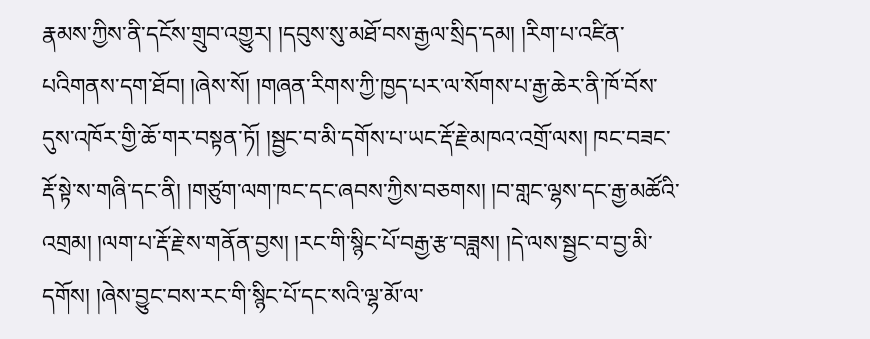རྣམས་ཀྱིས་ནི་དངོས་གྲུབ་འགྱུར། །དབུས་སུ་མཐོ་བས་རྒྱལ་སྲིད་དམ། །རིག་པ་འཛིན་པའིགནས་དག་ཐོབ། །ཞེས་སོ། །གཞན་རིགས་ཀྱི་ཁྱད་པར་ལ་སོགས་པ་རྒྱ་ཆེར་ནི་ཁོ་བོས་དུས་འཁོར་གྱི་ཆོ་གར་བསྟན་ཏོ། །སྦྱང་བ་མི་དགོས་པ་ཡང་རྡོ་རྗེ་མཁའ་འགྲོ་ལས། ཁང་བཟང་རྡོ་སྟེ་ས་གཞི་དང་ནི། །གཙུག་ལག་ཁང་དང་ཞབས་ཀྱིས་བཅགས། །བ་གླང་ལྷས་དང་རྒྱ་མཚོའི་འགྲམ། །ལག་པ་རྡོ་རྗེ་ས་གནོན་བྱས། །རང་གི་སྙིང་པོ་བརྒྱ་རྩ་བཟླས། །དེ་ལས་སྦྱང་བ་བྱ་མི་དགོས། །ཞེས་བྱུང་བས་རང་གི་སྙིང་པོ་དང་སའི་ལྷ་མོ་ལ་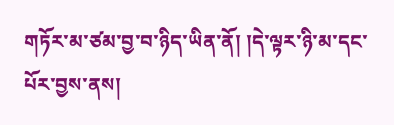གཏོར་མ་ཙམ་བྱ་བ་ཉིད་ཡིན་ནོ། །དེ་ལྟར་ཉི་མ་དང་པོར་བྱས་ནས།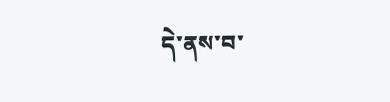དེ་ནས་བ་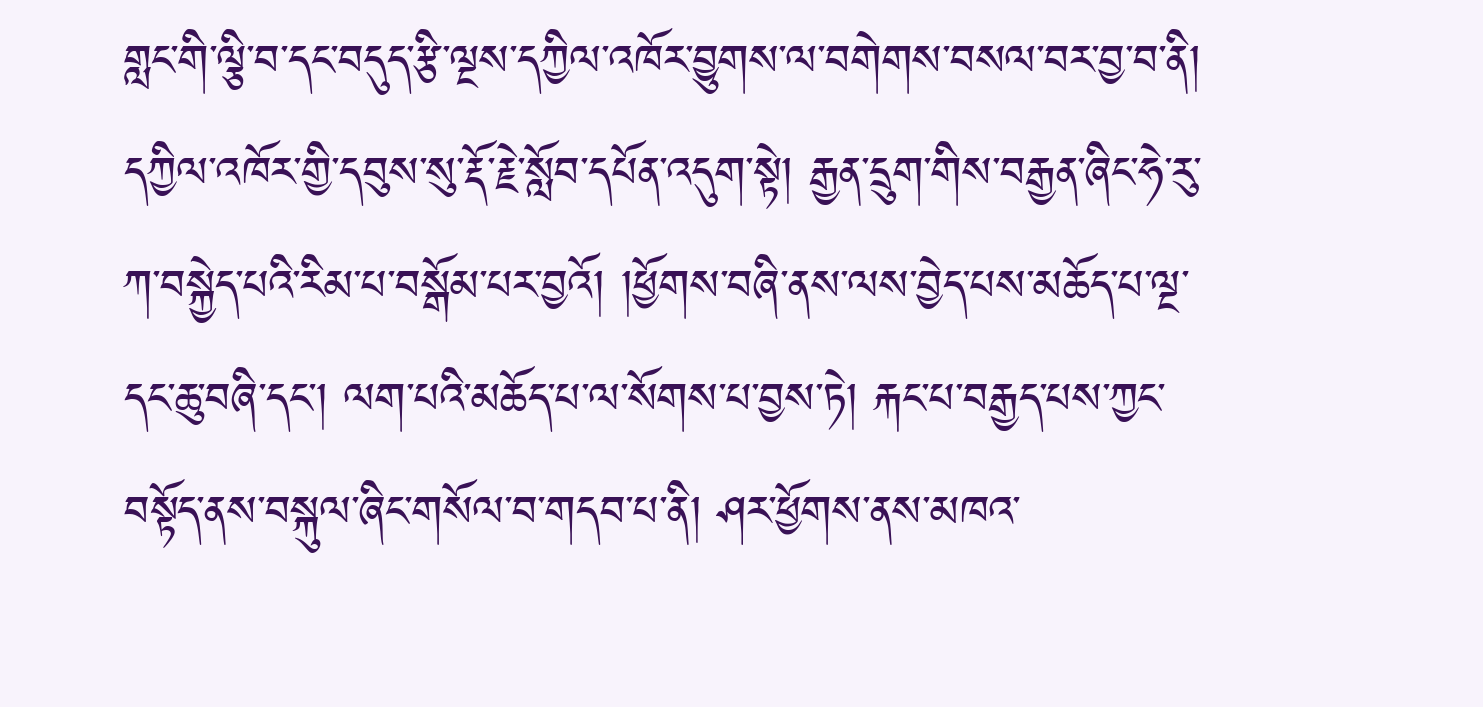གླང་གི་ལྕི་བ་དང་བདུད་རྩི་ལྔས་དཀྱིལ་འཁོར་བྱུགས་ལ་བགེགས་བསལ་བར་བྱ་བ་ནི། དཀྱིལ་འཁོར་གྱི་དབུས་སུ་རྡོ་རྗེ་སློབ་དཔོན་འདུག་སྟེ། རྒྱན་དྲུག་གིས་བརྒྱན་ཞིང་ཧེ་རུ་ཀ་བསྐྱེད་པའི་རིམ་པ་བསྒོམ་པར་བྱའོ། །ཕྱོགས་བཞི་ནས་ལས་བྱེད་པས་མཆོད་པ་ལྔ་དང་ཆུ་བཞི་དང་། ལག་པའི་མཆོད་པ་ལ་སོགས་པ་བྱས་ཏེ། རྐང་པ་བརྒྱད་པས་ཀྱང་བསྟོད་ནས་བསྐུལ་ཞིང་གསོལ་བ་གདབ་པ་ནི། ཤར་ཕྱོགས་ནས་མཁའ་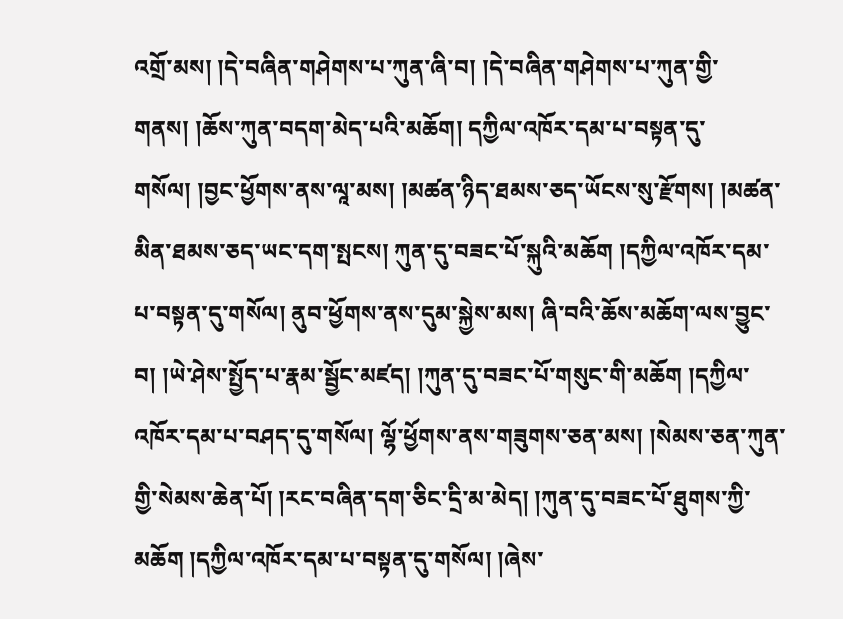འགྲོ་མས། །དེ་བཞིན་གཤེགས་པ་ཀུན་ཞི་བ། །དེ་བཞིན་གཤེགས་པ་ཀུན་གྱི་གནས། །ཆོས་ཀུན་བདག་མེད་པའི་མཆོག། དཀྱིལ་འཁོར་དམ་པ་བསྟན་དུ་གསོལ། །བྱང་ཕྱོགས་ནས་ལཱ་མས། །མཚན་ཉིད་ཐམས་ཅད་ཡོངས་སུ་རྫོགས། །མཚན་མིན་ཐམས་ཅད་ཡང་དག་སྤངས། ཀུན་དུ་བཟང་པོ་སྐུའི་མཆོག །དཀྱིལ་འཁོར་དམ་པ་བསྟན་དུ་གསོལ། ནུབ་ཕྱོགས་ནས་དུམ་སྐྱེས་མས། ཞི་བའི་ཆོས་མཆོག་ལས་བྱུང་བ། །ཡེ་ཤེས་སྤྱོད་པ་རྣམ་སྦྱོང་མཛད། །ཀུན་དུ་བཟང་པོ་གསུང་གི་མཆོག །དཀྱིལ་འཁོར་དམ་པ་བཤད་དུ་གསོལ། ལྷོ་ཕྱོགས་ནས་གཟུགས་ཅན་མས། །སེམས་ཅན་ཀུན་གྱི་སེམས་ཆེན་པོ། །རང་བཞིན་དག་ཅིང་དྲི་མ་མེད། །ཀུན་དུ་བཟང་པོ་ཐུགས་ཀྱི་མཆོག །དཀྱིལ་འཁོར་དམ་པ་བསྟན་དུ་གསོལ། །ཞེས་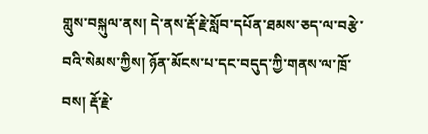གླུས་བསྐུལ་ནས། དེ་ནས་རྡོ་རྗེ་སློབ་དཔོན་ཐམས་ཅད་ལ་བརྩེ་བའི་སེམས་ཀྱིས། ཉོན་མོངས་པ་དང་བདུད་ཀྱི་གནས་ལ་ཁྲོ་བས། རྡོ་རྗེ་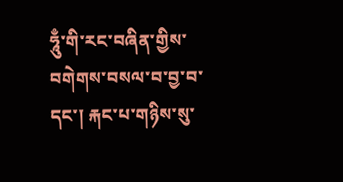ཧཱུྃ་གི་རང་བཞིན་གྱིས་བགེགས་བསལ་བ་བྱ་བ་དང་། རྐང་པ་གཉིས་སུ་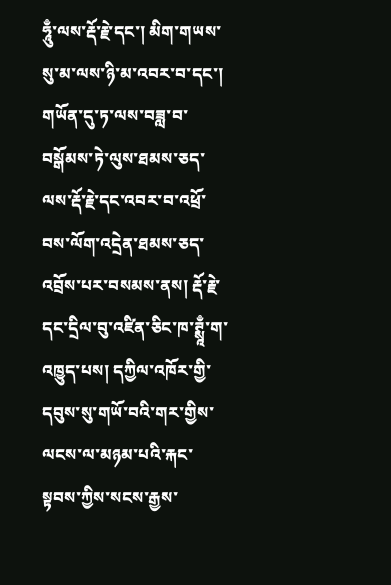ཧཱུྃ་ལས་རྡོ་རྗེ་དང་། མིག་གཡས་སུ་མ་ལས་ཉི་མ་འབར་བ་དང་། གཡོན་དུ་ཏ་ལས་བཟླ་བ་བསྒོམས་ཏེ་ལུས་ཐམས་ཅད་ལས་རྡོ་རྗེ་དང་འབར་བ་འཕྲོ་བས་ལོག་འདྲེན་ཐམས་ཅད་འབྲོས་པར་བསམས་ནས། རྡོ་རྗེ་དང་དྲིལ་བུ་འཛིན་ཅིང་ཁ་ཊྶཱྃ་ག་འཁྱུད་པས། དཀྱིལ་འཁོར་གྱི་དབུས་སུ་གཡོ་བའི་གར་གྱིས་ལངས་ལ་མཉམ་པའི་རྐང་སྟབས་ཀྱིས་སངས་རྒྱས་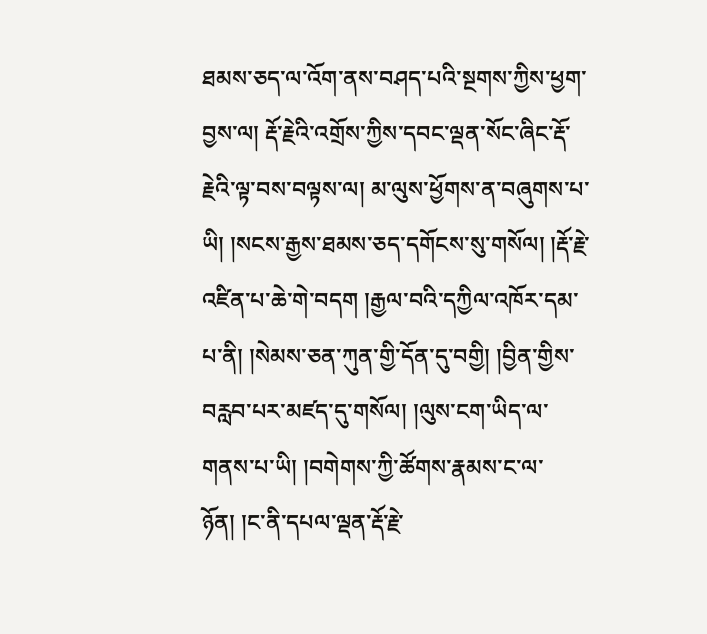ཐམས་ཅད་ལ་འོག་ནས་བཤད་པའི་སྔགས་ཀྱིས་ཕྱག་བྱས་ལ། རྡོ་རྗེའི་འགྲོས་ཀྱིས་དབང་ལྡན་སོང་ཞིང་རྡོ་རྗེའི་ལྟ་བས་བལྟས་ལ། མ་ལུས་ཕྱོགས་ན་བཞུགས་པ་ཡི། །སངས་རྒྱས་ཐམས་ཅད་དགོངས་སུ་གསོལ། །རྡོ་རྗེ་འཛིན་པ་ཆེ་གེ་བདག །རྒྱལ་བའི་དཀྱིལ་འཁོར་དམ་པ་ནི། །སེམས་ཅན་ཀུན་གྱི་དོན་དུ་བགྱི། །བྱིན་གྱིས་བརླབ་པར་མཛད་དུ་གསོལ། །ལུས་ངག་ཡིད་ལ་གནས་པ་ཡི། །བགེགས་ཀྱི་ཚོགས་རྣམས་ང་ལ་ཉོན། །ང་ནི་དཔལ་ལྡན་རྡོ་རྗེ་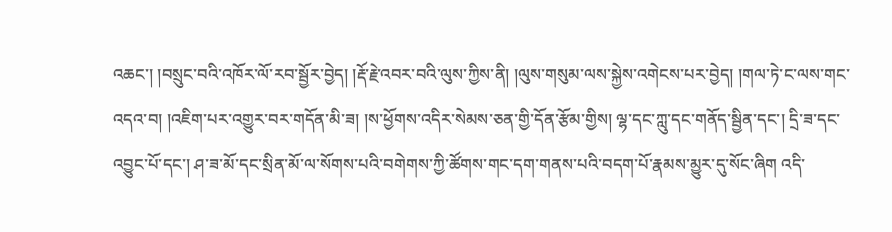འཆང་། །བསྲུང་བའི་འཁོར་ལོ་རབ་སྦྱོར་བྱེད། །རྡོ་རྗེ་འབར་བའི་ལུས་ཀྱིས་ནི། །ལུས་གསུམ་ལས་སྐྱེས་འགེངས་པར་བྱེད། །གལ་ཏེ་ང་ལས་གང་འདའ་བ། །འཇིག་པར་འགྱུར་བར་གདོན་མི་ཟ། །ས་ཕྱོགས་འདིར་སེམས་ཅན་གྱི་དོན་རྩོམ་གྱིས། ལྷ་དང་ཀླུ་དང་གནོད་སྦྱིན་དང་། དྲི་ཟ་དང་འབྱུང་པོ་དང་། ཤ་ཟ་མོ་དང་སྲིན་མོ་ལ་སོགས་པའི་བགེགས་ཀྱི་ཚོགས་གང་དག་གནས་པའི་བདག་པོ་རྣམས་མྱུར་དུ་སོང་ཞིག འདི་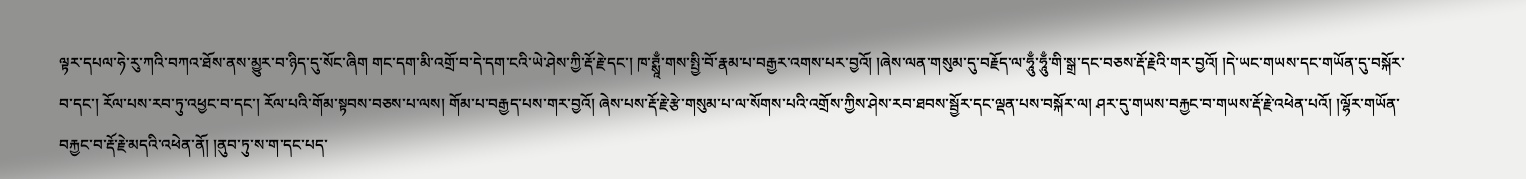ལྟར་དཔལ་ཧེ་རུ་ཀའི་བཀའ་ཐོས་ནས་མྱུར་བ་ཉིད་དུ་སོང་ཞིག གང་དག་མི་འགྲོ་བ་དེ་དག་ངའི་ཡེ་ཤེས་ཀྱི་རྡོ་རྗེ་དང་། ཁ་ཊྶཱྃ་གས་སྤྱི་བོ་རྣམ་པ་བརྒྱར་འགས་པར་བྱའོ། །ཞེས་ལན་གསུམ་དུ་བརྗོད་ལ་ཧཱུྃ་ཧཱུྃ་གི་སྒྲ་དང་བཅས་རྡོ་རྗེའི་གར་བྱའོ། །དེ་ཡང་གཡས་དང་གཡོན་དུ་བསྐོར་བ་དང་། རོལ་པས་རབ་ཏུ་འཕྱང་བ་དང་། རོལ་པའི་གོམ་སྟབས་བཅས་པ་ལས། གོམ་པ་བརྒྱད་པས་གར་བྱའོ། ཞེས་པས་རྡོ་རྗེ་རྩེ་གསུམ་པ་ལ་སོགས་པའི་འགྲོས་ཀྱིས་ཤེས་རབ་ཐབས་སྦྱོར་དང་ལྡན་པས་བསྐོར་ལ། ཤར་དུ་གཡས་བརྐྱང་བ་གཡས་རྡོ་རྗེ་འཕེན་པའོ། །ལྷོར་གཡོན་བརྐྱང་བ་རྡོ་རྗེ་མདའི་འཕེན་ནོ། །ནུབ་ཏུ་ས་ག་དང་པད་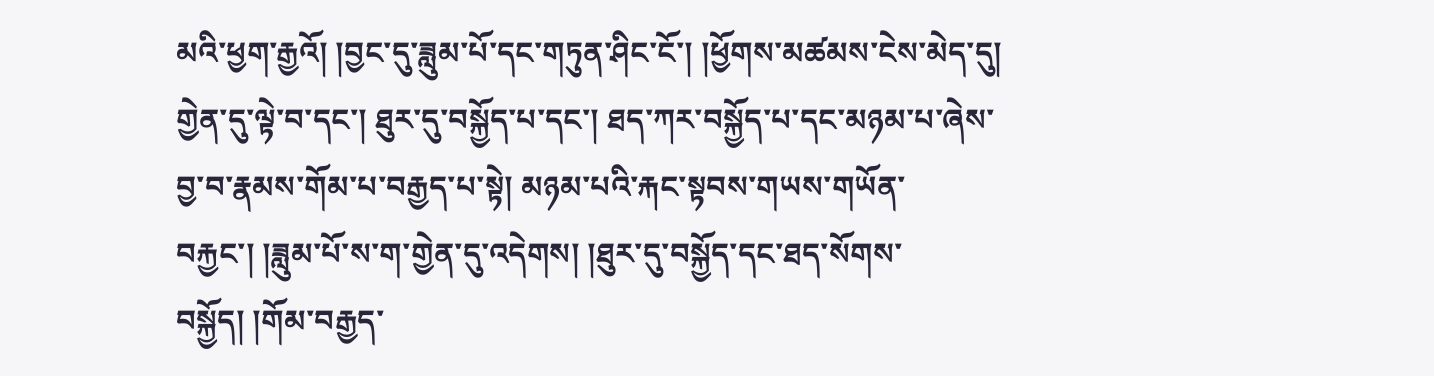མའི་ཕྱག་རྒྱའོ། །བྱང་དུ་ཟླུམ་པོ་དང་གཏུན་ཤིང་ངོ་། །ཕྱོགས་མཚམས་ངེས་མེད་དུ། གྱེན་དུ་ལྟེ་བ་དང་། ཐུར་དུ་བསྐྱོད་པ་དང་། ཐད་ཀར་བསྐྱོད་པ་དང་མཉམ་པ་ཞེས་བྱ་བ་རྣམས་གོམ་པ་བརྒྱད་པ་སྟེ། མཉམ་པའི་རྐང་སྟབས་གཡས་གཡོན་བརྐྱང་། །ཟླུམ་པོ་ས་ག་གྱེན་དུ་འདེགས། །ཐུར་དུ་བསྐྱོད་དང་ཐད་སོགས་བསྐྱོད། །གོམ་བརྒྱད་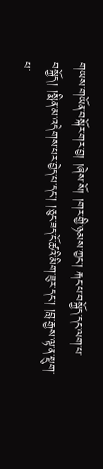གཡས་གཡོན་བསྐོར་གར་བྱ། །ཞེས་སོ། །གར་གྱི་ཉམས་ཀྱང་། རྐང་པ་བསྐྱོད་དང་ལག་པ་བསྐྱོད། །སྨིན་མ་འདེགས་པར་བྱེད་པ་དང་། །ཅུང་ཟད་ངོ་ཚའི་མིག་ཟུར་དང་། །བླ་རྒྱས་ལྟ་ན་སྡུག་པ་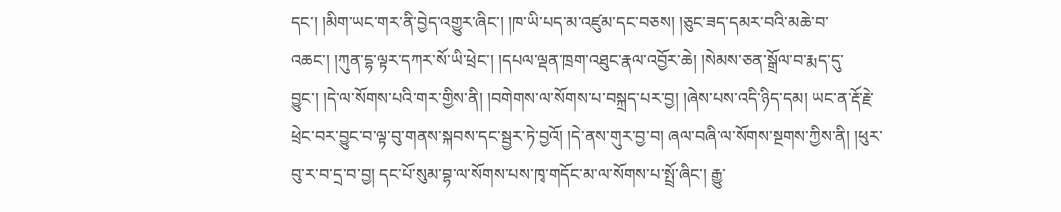དང་། །མིག་ཡང་གར་ནི་བྱེད་འགྱུར་ཞིང་། །ཁ་ཡི་པད་མ་འཛུམ་དང་བཅས། །ཅུང་ཟད་དམར་བའི་མཆེ་བ་འཆང་། །ཀུན་དྷ་ལྟར་དཀར་སོ་ཡི་ཕྲེང་། །དཔལ་ལྡན་ཁྲག་འཐུང་རྣལ་འབྱོར་ཆེ། །སེམས་ཅན་སྒྲོལ་བ་རྨད་དུ་བྱུང་། །དེ་ལ་སོགས་པའི་གར་གྱིས་ནི། །བགེགས་ལ་སོགས་པ་བསྐྲད་པར་བྱ། །ཞེས་པས་འདི་ཉིད་དམ། ཡང་ན་རྡོ་རྗེ་ཕྲེང་བར་བྱུང་བ་ལྟ་བུ་གནས་སྐབས་དང་སྦྱར་ཏེ་བྱའོ། །དེ་ནས་གུར་བྱ་བ། ཞལ་བཞི་ལ་སོགས་སྔགས་ཀྱིས་ནི། །ཕུར་བུ་ར་བ་དྲ་བ་བྱ། དང་པོ་སུམ་བྷ་ལ་སོགས་པས་ཁྭ་གདོང་མ་ལ་སོགས་པ་སྤྲོ་ཞིང་། རྒྱུ་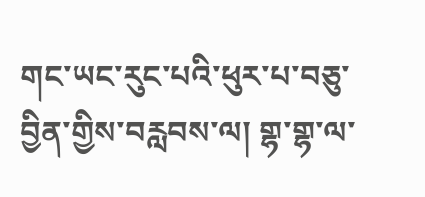གང་ཡང་རུང་པའི་ཕུར་པ་བཅུ་བྱིན་གྱིས་བརླབས་ལ། གྷ་གྷ་ལ་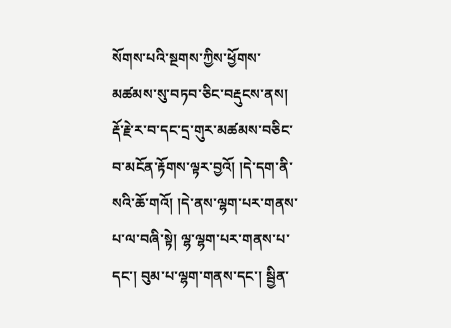སོགས་པའི་སྔགས་ཀྱིས་ཕྱོགས་མཚམས་སུ་བཏབ་ཅིང་བརྡུངས་ནས། རྡོ་རྗེ་ར་བ་དང་དྲ་གུར་མཚམས་བཅིང་བ་མངོན་རྟོགས་ལྟར་བྱའོ། །དེ་དག་ནི་སའི་ཆོ་གའོ། །དེ་ནས་ལྷག་པར་གནས་པ་ལ་བཞི་སྟེ། ལྷ་ལྷག་པར་གནས་པ་དང་། བུམ་པ་ལྷག་གནས་དང་། སྦྱིན་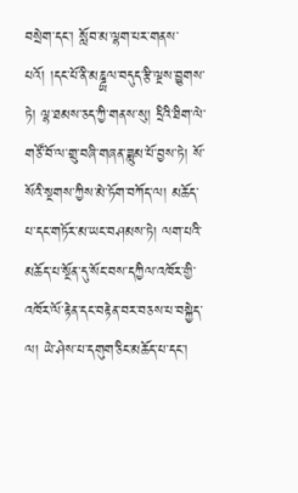བསྲེག་དང་། སློབ་མ་ལྷག་པར་གནས་པའོ། །དང་པོ་ནི་མཎྜྻལ་བདུད་རྩི་ལྔས་བྱུགས་ཏེ། ལྷ་ཐམས་ཅད་ཀྱི་གནས་སུ། དྲིའི་ཐིག་ལེ་གཙོ་བོ་ལ་གྲུ་བཞི་གཞན་ཟླུམ་པོ་བྱས་ཏེ། སོ་སོའི་སྔགས་ཀྱིས་མེ་ཏོག་བཀོད་ལ། མཆོད་པ་དང་གཏོར་མ་ཡང་བཤམས་ཏེ། ལག་པའི་མཆོད་པ་སྔོན་དུ་སོང་བས་དཀྱིལ་འཁོར་གྱི་འཁོར་ལོ་རྟེན་དང་བརྟེན་བར་བཅས་པ་བསྐྱེད་ལ། ཡེ་ཤེས་པ་དགུག་ཅིང་མཆོད་པ་དང་།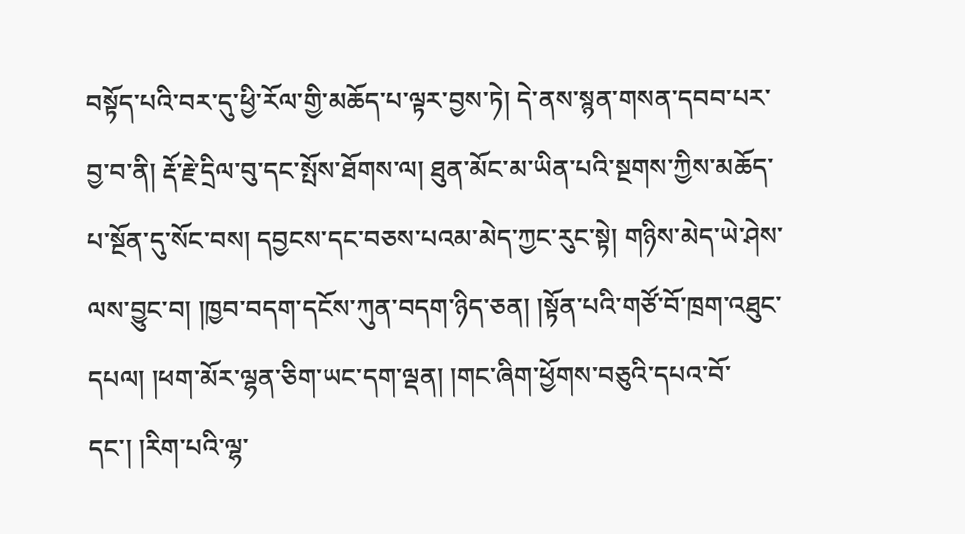བསྟོད་པའི་བར་དུ་ཕྱི་རོལ་གྱི་མཆོད་པ་ལྟར་བྱས་ཏེ། དེ་ནས་སྙན་གསན་དབབ་པར་བྱ་བ་ནི། རྡོ་རྗེ་དྲིལ་བུ་དང་སྤོས་ཐོགས་ལ། ཐུན་མོང་མ་ཡིན་པའི་སྔགས་ཀྱིས་མཆོད་པ་སྔོན་དུ་སོང་བས། དབྱངས་དང་བཅས་པའམ་མེད་ཀྱང་རུང་སྟེ། གཉིས་མེད་ཡེ་ཤེས་ལས་བྱུང་བ། །ཁྱབ་བདག་དངོས་ཀུན་བདག་ཉིད་ཅན། །སྟོན་པའི་གཙོ་བོ་ཁྲག་འཐུང་དཔལ། །ཕག་མོར་ལྷན་ཅིག་ཡང་དག་ལྡན། །གང་ཞིག་ཕྱོགས་བཅུའི་དཔའ་བོ་དང་། །རིག་པའི་ལྷ་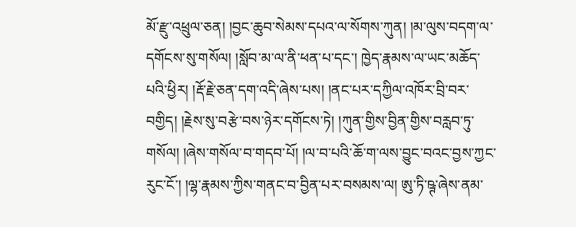མོ་རྫུ་འཕྲུལ་ཅན། །བྱང་ཆུབ་སེམས་དཔའ་ལ་སོགས་ཀུན། །མ་ལུས་བདག་ལ་དགོངས་སུ་གསོལ། །སློབ་མ་ལ་ནི་ཕན་པ་དང་། ཁྱེད་རྣམས་ལ་ཡང་མཆོད་པའི་ཕྱིར། །རྡོ་རྗེ་ཅན་དག་འདི་ཞེས་པས། །ནང་པར་དཀྱིལ་འཁོར་བྲི་བར་བགྱིད། །རྗེས་སུ་བརྩེ་བས་ཉེར་དགོངས་ཏེ། །ཀུན་གྱིས་བྱིན་གྱིས་བརླབ་ཏུ་གསོལ། །ཞེས་གསོལ་བ་གདབ་པོ། །ལ་བ་པའི་ཆོ་ག་ལས་བྱུང་བའང་བྱས་ཀྱང་རུང་ངོ་། །ལྷ་རྣམས་ཀྱིས་གནང་བ་བྱིན་པར་བསམས་ལ། ཨུ་ཏི་ཥྚ་ཞེས་ནམ་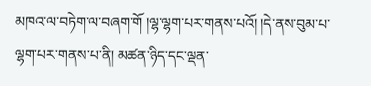མཁའ་ལ་བཏེག་ལ་བཞག་གོ །ལྷ་ལྷག་པར་གནས་པའོ། །དེ་ནས་བུམ་པ་ལྷག་པར་གནས་པ་ནི། མཚན་ཉིད་དང་ལྡན་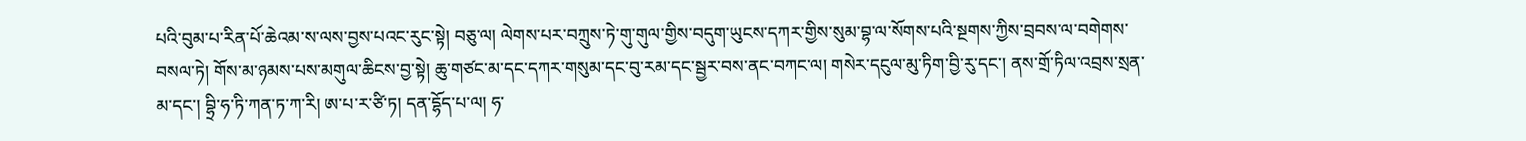པའི་བུམ་པ་རིན་པོ་ཆེའམ་ས་ལས་བྱས་པའང་རུང་སྟེ། བཅུ་ལ། ལེགས་པར་བཀྲུས་ཏེ་གུ་གུལ་གྱིས་བདུག་ཡུངས་དཀར་གྱིས་སུམ་བྷ་ལ་སོགས་པའི་སྔགས་ཀྱིས་བྲབས་ལ་བགེགས་བསལ་ཏེ། གོས་མ་ཉམས་པས་མགུལ་ཆིངས་བྱ་སྟེ། ཆུ་གཙང་མ་དང་དཀར་གསུམ་དང་བུ་རམ་དང་སྦྱར་བས་ནང་བཀང་ལ། གསེར་དངུལ་མུ་ཏིག་བྱི་རུ་དང་། ནས་གྲོ་ཏིལ་འབྲས་སྲན་མ་དང་། བྷྲི་ཧ་ཏི་ཀན་ཏ་ཀ་རི། ཨ་པ་ར་ཙི་ཏ། དན་དྷོད་པ་ལ། ཧ་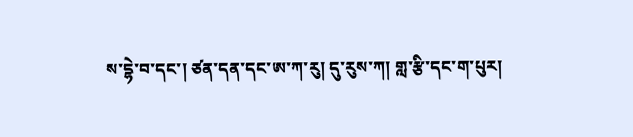ས་དྷེ་བ་དང་། ཙན་དན་དང་ཨ་ཀ་རུ། དུ་རུས་ཀ། གླ་རྩི་དང་ག་པུར།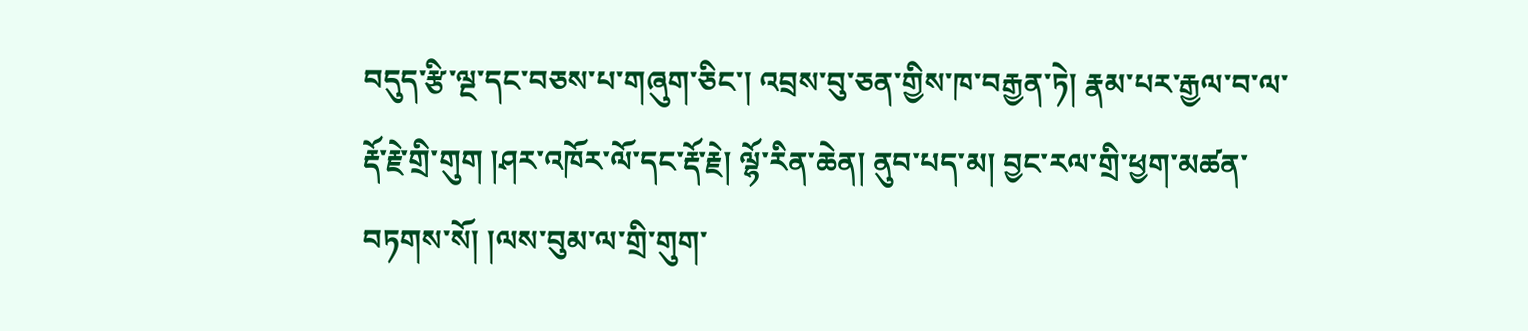བདུད་རྩི་ལྔ་དང་བཅས་པ་གཞུག་ཅིང་། འབྲས་བུ་ཅན་གྱིས་ཁ་བརྒྱན་ཏེ། རྣམ་པར་རྒྱལ་བ་ལ་རྡོ་རྗེ་གྲི་གུག །ཤར་འཁོར་ལོ་དང་རྡོ་རྗེ། ལྷོ་རིན་ཆེན། ནུབ་པད་མ། བྱང་རལ་གྲི་ཕྱག་མཚན་བཏགས་སོ། །ལས་བུམ་ལ་གྲི་གུག་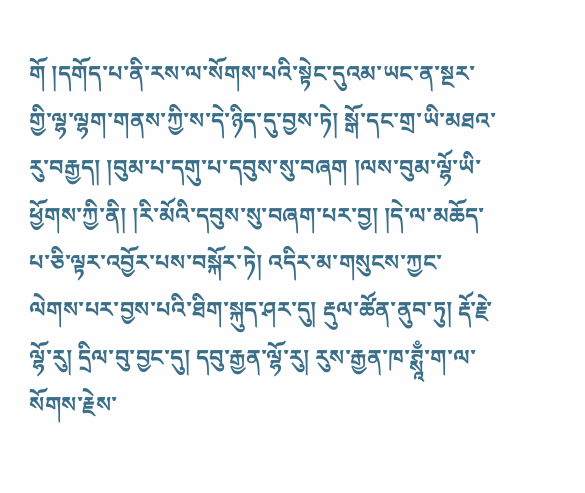གོ །དགོད་པ་ནི་རས་ལ་སོགས་པའི་སྟེང་དུའམ་ཡང་ན་སྔར་གྱི་ལྷ་ལྷག་གནས་ཀྱི་ས་དེ་ཉིད་དུ་བྱས་ཏེ། སྒོ་དང་གྲ་ཡི་མཐའ་རུ་བརྒྱད། །བུམ་པ་དགུ་པ་དབུས་སུ་བཞག །ལས་བུམ་ལྷོ་ཡི་ཕྱོགས་ཀྱི་ནི། །རི་མོའི་དབུས་སུ་བཞག་པར་བྱ། །དེ་ལ་མཆོད་པ་ཅི་ལྟར་འབྱོར་པས་བསྐོར་ཏེ། འདིར་མ་གསུངས་ཀྱང་ལེགས་པར་བྱས་པའི་ཐིག་སྐུད་ཤར་དུ། རྡུལ་ཚོན་ནུབ་ཏུ། རྡོ་རྗེ་ལྷོ་རུ། དྲིལ་བུ་བྱང་དུ། དབུ་རྒྱན་ལྷོ་རུ། རུས་རྒྱན་ཁ་ཊྶཱྃ་ག་ལ་སོགས་རྗེས་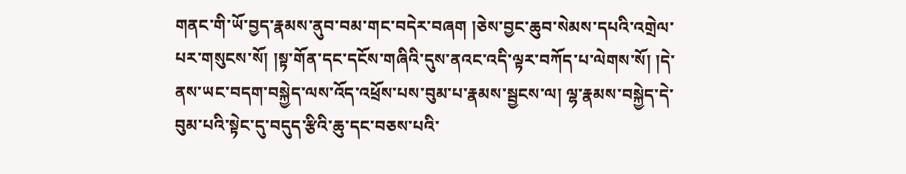གནང་གི་ཡོ་བྱད་རྣམས་ནུབ་བམ་གང་བདེར་བཞག །ཅེས་བྱང་ཆུབ་སེམས་དཔའི་འགྲེལ་པར་གསུངས་སོ། །སྟ་གོན་དང་དངོས་གཞིའི་དུས་ནའང་འདི་ལྟར་བཀོད་པ་ལེགས་སོ། །དེ་ནས་ཡང་བདག་བསྐྱེད་ལས་འོད་འཕྲོས་པས་བུམ་པ་རྣམས་སྦྱངས་ལ། ལྷ་རྣམས་བསྐྱེད་དེ་བུམ་པའི་སྟེང་དུ་བདུད་རྩིའི་ཆུ་དང་བཅས་པའི་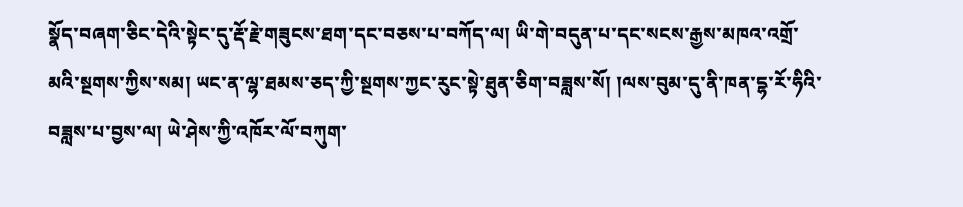སྣོད་བཞག་ཅིང་དེའི་སྟེང་དུ་རྡོ་རྗེ་གཟུངས་ཐག་དང་བཅས་པ་བཀོད་ལ། ཡི་གེ་བདུན་པ་དང་སངས་རྒྱས་མཁའ་འགྲོ་མའི་སྔགས་ཀྱིས་སམ། ཡང་ན་ལྷ་ཐམས་ཅད་ཀྱི་སྔགས་ཀྱང་རུང་སྟེ་ཐུན་ཅིག་བཟླས་སོ། །ལས་བུམ་དུ་ནི་ཁན་དྷ་རོ་ཧིའི་བཟླས་པ་བྱས་ལ། ཡེ་ཤེས་ཀྱི་འཁོར་ལོ་བཀུག་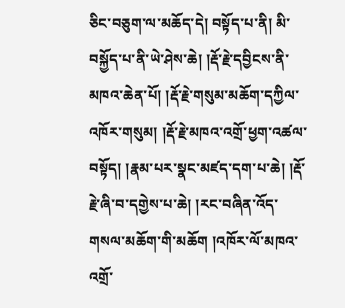ཅིང་བཅུག་ལ་མཆོད་དེ། བསྟོད་པ་ནི། མི་བསྐྱོད་པ་ནི་ཡེ་ཤེས་ཆེ། །རྡོ་རྗེ་དབྱིངས་ནི་མཁའ་ཆེན་པོ། །རྡོ་རྗེ་གསུམ་མཆོག་དཀྱིལ་འཁོར་གསུམ། །རྡོ་རྗེ་མཁའ་འགྲོ་ཕྱག་འཚལ་བསྟོད། །རྣམ་པར་སྣང་མཛད་དག་པ་ཆེ། །རྡོ་རྗེ་ཞི་བ་དགྱེས་པ་ཆེ། །རང་བཞིན་འོད་གསལ་མཆོག་གི་མཆོག །འཁོར་ལོ་མཁའ་འགྲོ་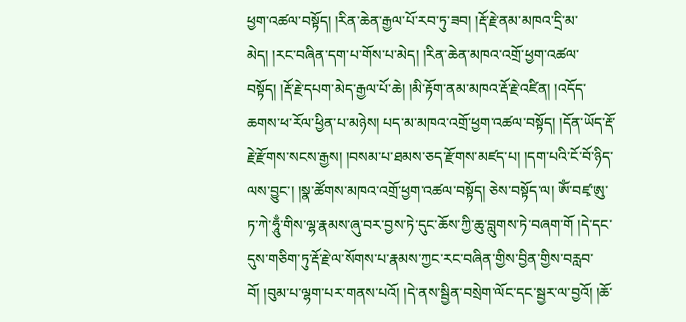ཕྱག་འཚལ་བསྟོད། །རིན་ཆེན་རྒྱལ་པོ་རབ་ཏུ་ཟབ། །རྡོ་རྗེ་ནམ་མཁའ་དྲི་མ་མེད། །རང་བཞིན་དག་པ་གོས་པ་མེད། །རིན་ཆེན་མཁའ་འགྲོ་ཕྱག་འཚལ་བསྟོད། །རྡོ་རྗེ་དཔག་མེད་རྒྱལ་པོ་ཆེ། །མི་རྟོག་ནམ་མཁའ་རྡོ་རྗེ་འཛིན། །འདོད་ཆགས་ཕ་རོལ་ཕྱིན་པ་མཉེས། པད་མ་མཁའ་འགྲོ་ཕྱག་འཚལ་བསྟོད། །དོན་ཡོད་རྡོ་རྗེ་རྫོགས་སངས་རྒྱས། །བསམ་པ་ཐམས་ཅད་རྫོགས་མཛད་པ། །དག་པའི་ངོ་བོ་ཉིད་ལས་བྱུང་། །སྣ་ཚོགས་མཁའ་འགྲོ་ཕྱག་འཚལ་བསྟོད། ཅེས་བསྟོད་ལ། ཨོཾ་བཛྭ་ཨུ་ཏ་ཀེ་ཧཱུྃ་གིས་ལྷ་རྣམས་ཞུ་བར་བྱས་ཏེ་དུང་ཆོས་ཀྱི་ཆུ་བླུགས་ཏེ་བཞག་གོ །དེ་དང་དུས་གཅིག་ཏུ་རྡོ་རྗེ་ལ་སོགས་པ་རྣམས་ཀྱང་རང་བཞིན་གྱིས་བྱིན་གྱིས་བརླབ་བོ། །བུམ་པ་ལྷག་པར་གནས་པའོ། །དེ་ནས་སྦྱིན་བསྲེག་ལོང་དང་སྦྱར་ལ་བྱའོ། །ཆོ་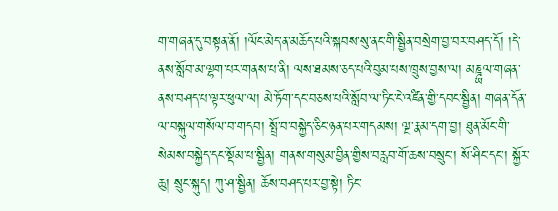ག་གཞན་དུ་བསྟན་ནོ། །ལོང་མེད་ན་མཆོད་པའི་སྐབས་སུ་ནང་གི་སྦྱིན་བསྲེག་བྱ་བར་བཤད་དོ། །དེ་ནས་སློབ་མ་ལྷག་པར་གནས་པ་ནི། ལས་ཐམས་ཅད་པའི་བུམ་པས་ཁྲུས་བྱས་ལ། མཎྜྻལ་གཞན་ནས་བཤད་པ་ལྟར་ཕུལ་ལ། མེ་ཏོག་དང་བཅས་པའི་སློབ་ལ་ཏིང་ངེ་འཛིན་གྱི་དབང་སྦྱིན། གཞན་དོན་ལ་བསྐུལ་གསོལ་བ་གདབ། སྤྲོ་བ་བསྐྱེད་ཅིང་ཉན་པར་གདམས། ལྔ་རྣམ་དག་བྱ། ཐུན་མོང་གི་སེམས་བསྐྱེད་དང་སྡོམ་པ་སྦྱིན། གནས་གསུམ་བྱིན་གྱིས་བརླབ་གོ་ཆས་བསྲུང་། སོ་ཤིང་དང་། སྐྱོར་ཆུ། སྲུང་སྐུད། ཀུ་ཤ་སྦྱིན། ཆོས་བཤད་པར་བྱ་སྟེ། ཏིང་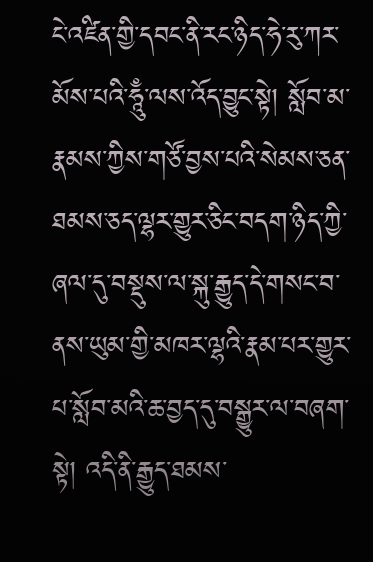ངེ་འཛིན་གྱི་དབང་ནི་རང་ཉིད་ཧེ་རུ་ཀར་མོས་པའི་ཧཱུྃ་ལས་འོད་བྱུང་སྟེ། སློབ་མ་རྣམས་ཀྱིས་གཙོ་བྱས་པའི་སེམས་ཅན་ཐམས་ཅད་ལྷར་གྱུར་ཅིང་བདག་ཉིད་ཀྱི་ཞལ་དུ་བསྡུས་ལ་སྐུ་རྒྱུད་དེ་གསང་བ་ནས་ཡུམ་གྱི་མཁར་ལྷའི་རྣམ་པར་གྱུར་པ་སློབ་མའི་ཆ་བྱད་དུ་བསྒྱུར་ལ་བཞག་སྟེ། འདི་ནི་རྒྱུད་ཐམས་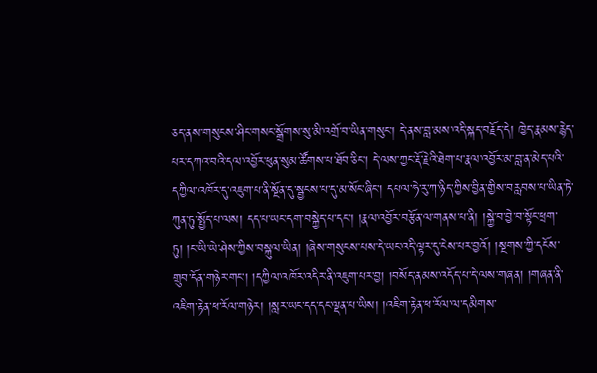ཅད་ནས་གསུངས་ཤིང་གསང་སྒྲོགས་སུ་མི་འགྲོ་བ་ཡིན་གསུང་། དེ་ནས་བླ་མས་འདི་སྐད་བརྗོད་དེ། ཁྱེད་རྣམས་རྙེད་པར་དཀའ་བའི་དལ་འབྱོར་ཕུན་སུམ་ཚོགས་པ་ཐོབ་ཅིང་། དེ་ལས་ཀྱང་རྡོ་རྗེའི་ཐེག་པ་རྣལ་འབྱོར་མ་བླ་ན་མེད་པའི་དཀྱིལ་འཁོར་དུ་འཇུག་པ་ནི་སྔོན་དུ་སྦྱངས་པ་དུ་མ་སོང་ཞིང་། དཔལ་ཧེ་རུ་ཀ་ཉིད་ཀྱིས་བྱིན་གྱིས་བརླབས་པ་ཡིན་ཏེ་ཀུན་ཏུ་སྤྱོད་པ་ལས། དད་པ་ཡང་དག་བསྐྱེད་པ་དང་། །རྣལ་འབྱོར་བརྩོན་ལ་གནས་པ་ནི། །སྐྱེ་བ་བྱེ་བ་སྟོང་ཕྲག་ཏུ། །ང་ཡི་ཡེ་ཤེས་ཀྱིས་བསྐུལ་ཡིན། །ཞེས་གསུངས་པས་དེ་ཡང་འདི་ལྟར་དུ་ངེས་པར་བྱའོ། །སྔགས་ཀྱི་དངོས་གྲུབ་དོན་གཉེར་གང་། །དཀྱིལ་འཁོར་འདིར་ནི་འཇུག་པར་བྱ། །བསོད་ནམས་འདོད་པ་དེ་ལས་གཞན། །གཞན་ནི་འཇིག་རྟེན་ཕ་རོལ་གཉེར། །སླར་ཡང་དད་དང་ལྡན་པ་ཡིས། །འཇིག་རྟེན་ཕ་རོལ་ལ་དམིགས་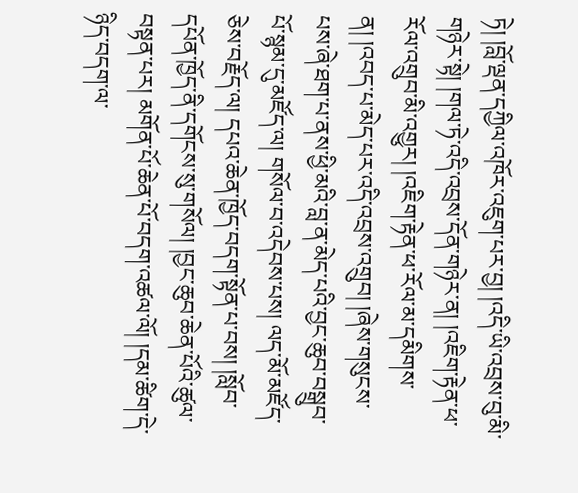ཏེ། །བློ་ལྡན་དཀྱིལ་འཁོར་འཇུག་པར་བྱ། །འདི་ཡི་འབྲས་བུ་མི་གཉེར་སྟེ། །གལ་ཏེ་འདི་འབྲས་དོན་གཉེར་ན། །འཇིག་རྟེན་ཕ་རོལ་འགྲུབ་མི་འགྱུར། །འཇིག་རྟེན་ཕ་རོལ་མ་དམིགས་ན། །འབད་པ་མེད་པར་འདི་འབྲས་འགྲུབ། །ཞེས་གསུངས་པས་ཞེ་ཐག་པ་ནས་ཕྱི་མའི་བླ་ན་མེད་པའི་བྱང་ཆུབ་བསྒྲུབ་པོ་སྙམ་དུ་མཛོད་ལ། གསོལ་བ་འདེབས་པས། ལད་མོ་མཛོད་ཅེས་བརྗོད་ལ། དཔའ་ཆེན་ཁྱོད་བདག་སྟོན་པ་བས། །སློབ་དཔོན་ཁྱོད་ནི་དགོངས་སུ་གསོལ། །བྱང་ཆུབ་ཆེན་པོའི་ཚུལ་བསྟན་པར། མགོན་པོ་ཆེན་པོ་བདག་འཚལ་ལོ། །དམ་ཚིག་དེ་ཉིད་བདག་ལ་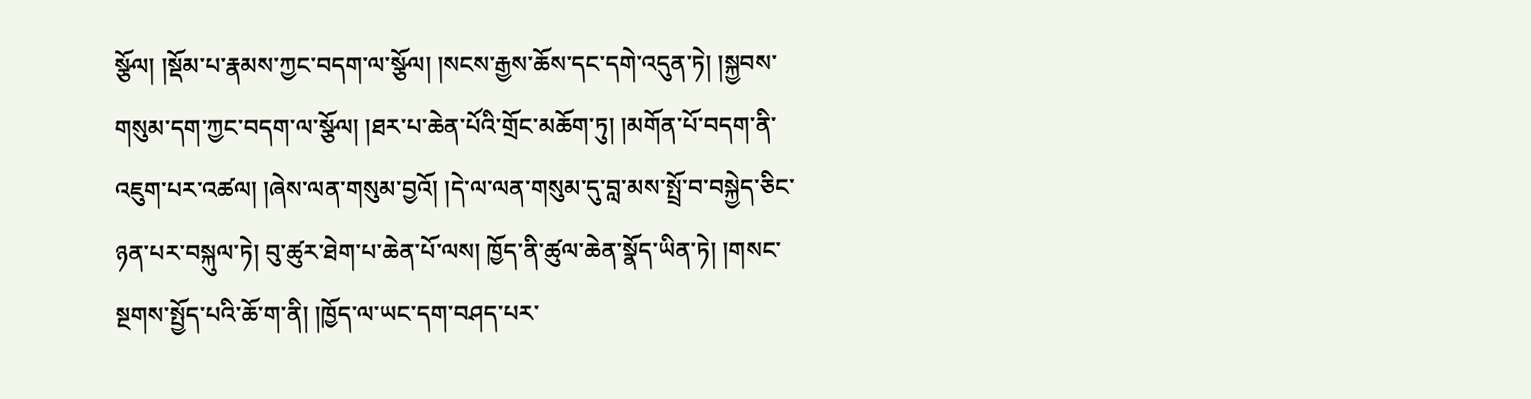སྩོལ། །སྡོམ་པ་རྣམས་ཀྱང་བདག་ལ་སྩོལ། །སངས་རྒྱས་ཆོས་དང་དགེ་འདུན་ཏེ། །སྐྱབས་གསུམ་དག་ཀྱང་བདག་ལ་སྩོལ། །ཐར་པ་ཆེན་པོའི་གྲོང་མཆོག་ཏུ། །མགོན་པོ་བདག་ནི་འཇུག་པར་འཚལ། །ཞེས་ལན་གསུམ་བྱའོ། །དེ་ལ་ལན་གསུམ་དུ་བླ་མས་སྤྲོ་བ་བསྐྱེད་ཅིང་ཉན་པར་བསྐུལ་ཏེ། བུ་ཚུར་ཐེག་པ་ཆེན་པོ་ལས། ཁྱོད་ནི་ཚུལ་ཆེན་སྣོད་ཡིན་ཏེ། །གསང་སྔགས་སྤྱོད་པའི་ཆོ་ག་ནི། །ཁྱོད་ལ་ཡང་དག་བཤད་པར་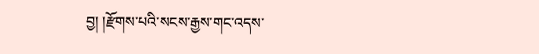བྱ། །རྫོགས་པའི་སངས་རྒྱས་གང་འདས་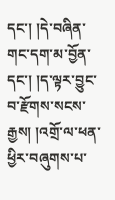དང་། །དེ་བཞིན་གང་དག་མ་བྱོན་དང་། །ད་ལྟར་བྱུང་བ་རྫོགས་སངས་རྒྱས། །འགྲོ་ལ་ཕན་ཕྱིར་བཞུགས་པ་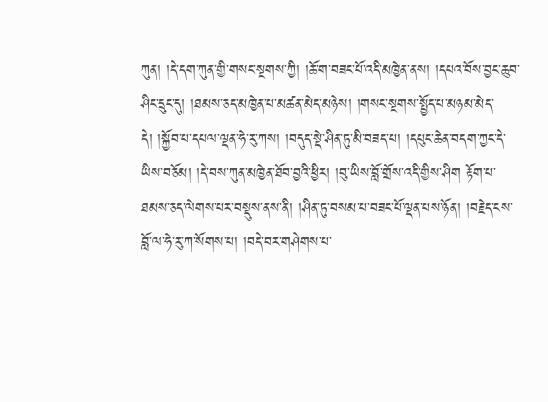ཀུན། །དེ་དག་ཀུན་གྱི་གསང་སྔགས་ཀྱི། །ཆོ་ག་བཟང་པོ་འདི་མཁྱེན་ནས། །དཔའ་བོས་བྱང་ཆུབ་ཤིང་དྲུང་དུ། །ཐམས་ཅད་མཁྱེན་པ་མཚན་མེད་མཉེས། །གསང་སྔགས་སྤྱོད་པ་མཉམ་མེད་དེ། །སྐྱོབ་པ་དཔལ་ལྡན་ཧེ་རུ་ཀས། །བདུད་སྡེ་ཤིན་ཏུ་མི་བཟད་པ། །དཔུང་ཆེན་བདག་ཀྱང་དེ་ཡིས་བཅོམ། །དེ་བས་ཀུན་མཁྱེན་ཐོབ་བྱའི་ཕྱིར། །བུ་ཡིས་བློ་གྲོས་འདི་གྱིས་ཤིག རྟོག་པ་ཐམས་ཅད་ལེགས་པར་བསྡུས་ནས་ནི། །ཤིན་ཏུ་བསམ་པ་བཟང་པོ་ལྡན་པས་ཉོན། །བརྗེད་ངས་བློ་ལ་ཧེ་རུ་ཀ་སོགས་པ། །བདེ་བར་གཤེགས་པ་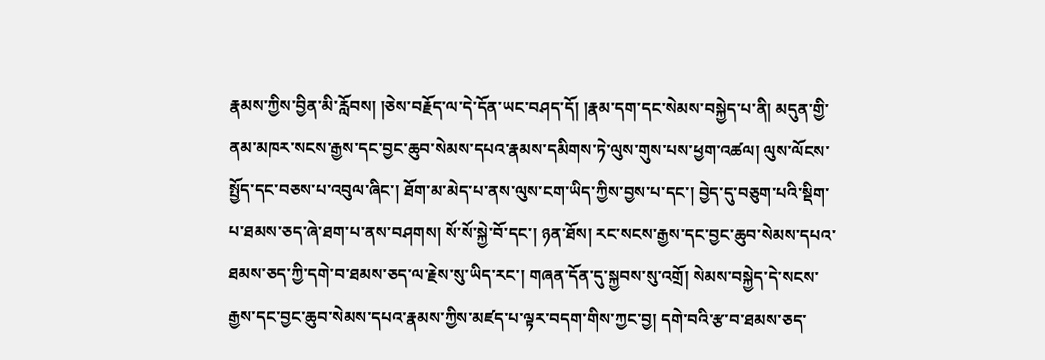རྣམས་ཀྱིས་བྱིན་མི་རློབས། །ཅེས་བརྗོད་ལ་དེ་དོན་ཡང་བཤད་དོ། །རྣམ་དག་དང་སེམས་བསྐྱེད་པ་ནི། མདུན་གྱི་ནམ་མཁར་སངས་རྒྱས་དང་བྱང་ཆུབ་སེམས་དཔའ་རྣམས་དམིགས་ཏེ་ལུས་གུས་པས་ཕྱག་འཚལ། ལུས་ལོངས་སྤྱོད་དང་བཅས་པ་འབུལ་ཞིང་། ཐོག་མ་མེད་པ་ནས་ལུས་ངག་ཡིད་ཀྱིས་བྱས་པ་དང་། བྱེད་དུ་བཅུག་པའི་སྡིག་པ་ཐམས་ཅད་ཞེ་ཐག་པ་ནས་བཤགས། སོ་སོ་སྐྱེ་བོ་དང་། ཉན་ཐོས། རང་སངས་རྒྱས་དང་བྱང་ཆུབ་སེམས་དཔའ་ཐམས་ཅད་ཀྱི་དགེ་བ་ཐམས་ཅད་ལ་རྗེས་སུ་ཡིད་རང་། གཞན་དོན་དུ་སྐྱབས་སུ་འགྲོ། སེམས་བསྐྱེད་དེ་སངས་རྒྱས་དང་བྱང་ཆུབ་སེམས་དཔའ་རྣམས་ཀྱིས་མཛད་པ་ལྟར་བདག་གིས་ཀྱང་བྱ། དགེ་བའི་རྩ་བ་ཐམས་ཅད་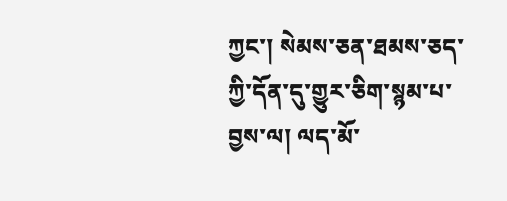ཀྱང་། སེམས་ཅན་ཐམས་ཅད་ཀྱི་དོན་དུ་གྱུར་ཅིག་སྙམ་པ་བྱས་ལ། ལད་མོ་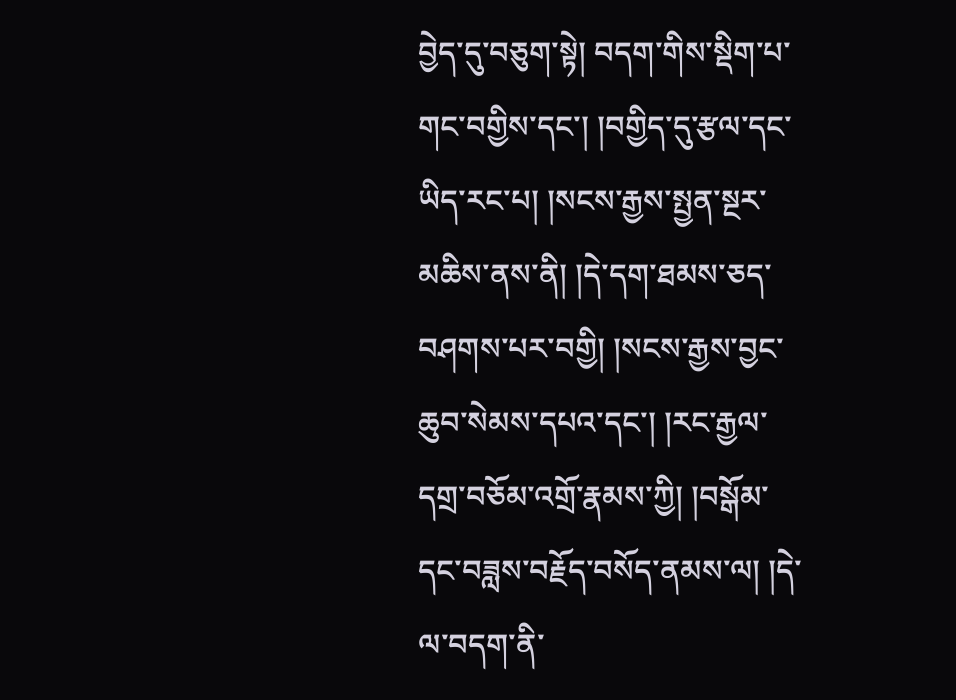བྱེད་དུ་བཅུག་སྟེ། བདག་གིས་སྡིག་པ་གང་བགྱིས་དང་། །བགྱིད་དུ་རྩལ་དང་ཡིད་རང་པ། །སངས་རྒྱས་སྤྱན་སྔར་མཆིས་ནས་ནི། །དེ་དག་ཐམས་ཅད་བཤགས་པར་བགྱི། །སངས་རྒྱས་བྱང་ཆུབ་སེམས་དཔའ་དང་། །རང་རྒྱལ་དགྲ་བཅོམ་འགྲོ་རྣམས་ཀྱི། །བསྒོམ་དང་བཟླས་བརྗོད་བསོད་ནམས་ལ། །དེ་ལ་བདག་ནི་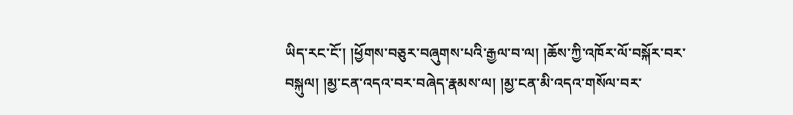ཡིད་རང་ངོ་། །ཕྱོགས་བཅུར་བཞུགས་པའི་རྒྱལ་བ་ལ། །ཆོས་ཀྱི་འཁོར་ལོ་བསྐོར་བར་བསྐུལ། །མྱ་ངན་འདའ་བར་བཞེད་རྣམས་ལ། །མྱ་ངན་མི་འདའ་གསོལ་བར་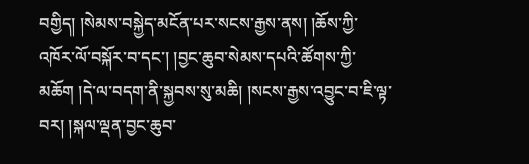བགྱིད། །སེམས་བསྐྱེད་མངོན་པར་སངས་རྒྱས་ནས། །ཆོས་ཀྱི་འཁོར་ལོ་བསྐོར་བ་དང་། །བྱང་ཆུབ་སེམས་དཔའི་ཚོགས་ཀྱི་མཆོག །དེ་ལ་བདག་ནི་སྐྱབས་སུ་མཆི། །སངས་རྒྱས་འབྱུང་བ་ཇི་ལྟ་བར། །སྐལ་ལྡན་བྱང་ཆུབ་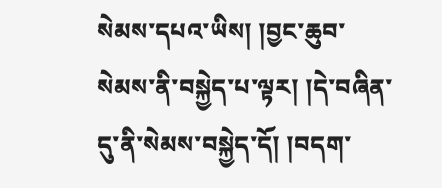སེམས་དཔའ་ཡིས། །བྱང་ཆུབ་སེམས་ནི་བསྐྱེད་པ་ལྟར། །དེ་བཞིན་དུ་ནི་སེམས་བསྐྱེད་དོ། །བདག་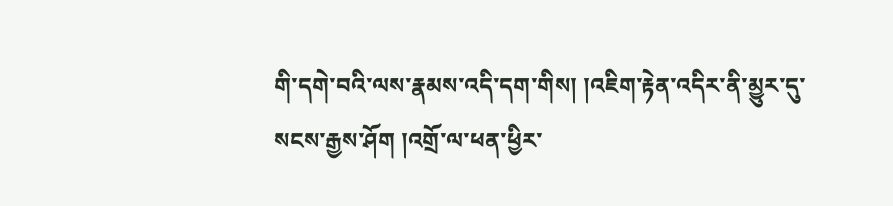གི་དགེ་བའི་ལས་རྣམས་འདི་དག་གིས། །འཇིག་རྟེན་འདིར་ནི་མྱུར་དུ་སངས་རྒྱས་ཤོག །འགྲོ་ལ་ཕན་ཕྱིར་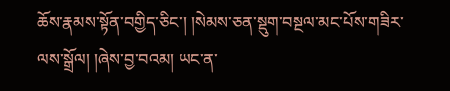ཆོས་རྣམས་སྟོན་བགྱིད་ཅིང་། །སེམས་ཅན་སྡུག་བསྔལ་མང་པོས་གཟིར་ལས་སྒྲོལ། །ཞེས་བྱ་བའམ། ཡང་ན་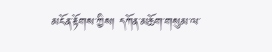མངོན་རྟོགས་ཀྱིས། དཀོན་མཆོག་གསུམ་ལ་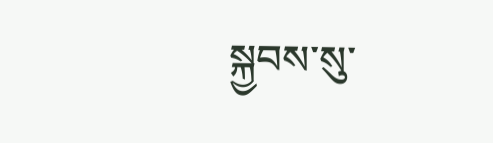སྐྱབས་སུ་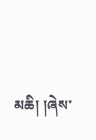མཆི། །ཞེས་